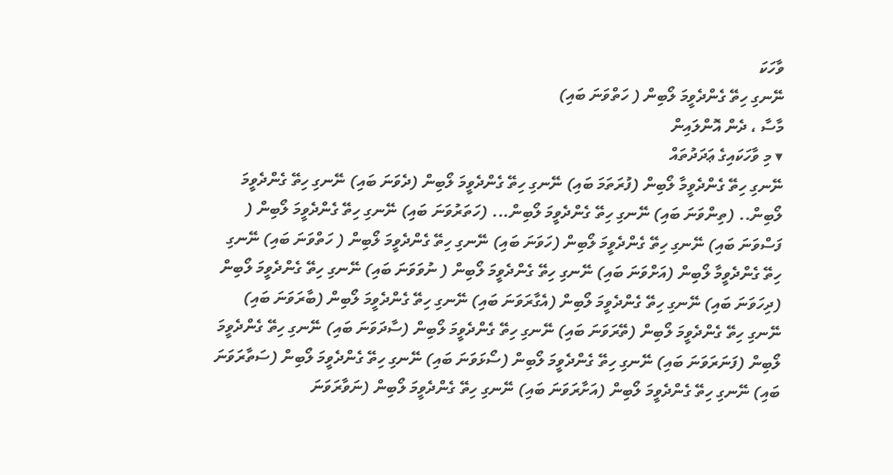ވާހަކަ
ނޭނގި ހިތޭ ގެންދެވީމަ ލޯބިން ( ހަތްވަނަ ބައި)
މާސާ ، ދެން އޮންލައިން
▾ މި ވާހަކައިގެ ޢަދަދުތައް
ނޭނގި ހިތޭ ގެންދެވީމާ ލޯބިން (ފުރަތަމަ ބައި) ނޭނގި ހިތޭ ގެންދެވީމަ ލޯބިން (ދެވަނަ ބައި) ނޭނގި ހިތޭ ގެންދެވީމަ ލޯބިން.. (ތިންވަނަ ބައި) ނޭނގި ހިތޭ ގެންދެވީމަ ލޯބިން... (ހަތަރުވަނަ ބައި) ނޭނގި ހިތޭ ގެންދެވީމަ ލޯބިން ( ފަސްވަނަ ބައި) ނޭނގި ހިތޭ ގެންދެވީމަ ލޯބިން (ހަވަނަ ބައި) ނޭނގި ހިތޭ ގެންދެވީމަ ލޯބިން ( ހަތްވަނަ ބައި) ނޭނގި ހިތޭ ގެންދެވީމާ ލޯބިން (އަށްވަނަ ބައި) ނޭނގި ހިތޭ ގެންދެވީމަ ލޯބިން ( ނުވަވަނަ ބައި) ނޭނގި ހިތޭ ގެންދެވީމަ ލޯބިން (ދިހަވަނަ ބައި) ނޭނގި ހިތޭ ގެންދެވީމަ ލޯބިން (އެގާރަވަނަ ބައި) ނޭނގި ހިތޭ ގެންދެވީމަ ލޯބިން (ބާރަވަނަ ބައި) ނޭނގި ހިތޭ ގެންދެވީމަ ލޯބިން (ތޭރަވަނަ ބައި) ނޭނގި ހިތޭ ގެންދެވީމަ ލޯބިން (ސާދަވަނަ ބައި) ނޭނގި ހިތޭ ގެންދެވީމަ ލޯބިން (ފަނަރަވަނަ ބައި) ނޭނގި ހިތޭ ގެންދެވީމަ ލޯބިން (ސޯޅަވަނަ ބައި) ނޭނގި ހިތޭ ގެންދެވީމަ ލޯބިން (ސަތާރަވަނަ ބައި) ނޭނގި ހިތޭ ގެންދެވީމަ ލޯބިން (އަށާރަވަނަ ބައި) ނޭނގި ހިތޭ ގެންދެވީމަ ލޯބިން (ނަވާރަވަނަ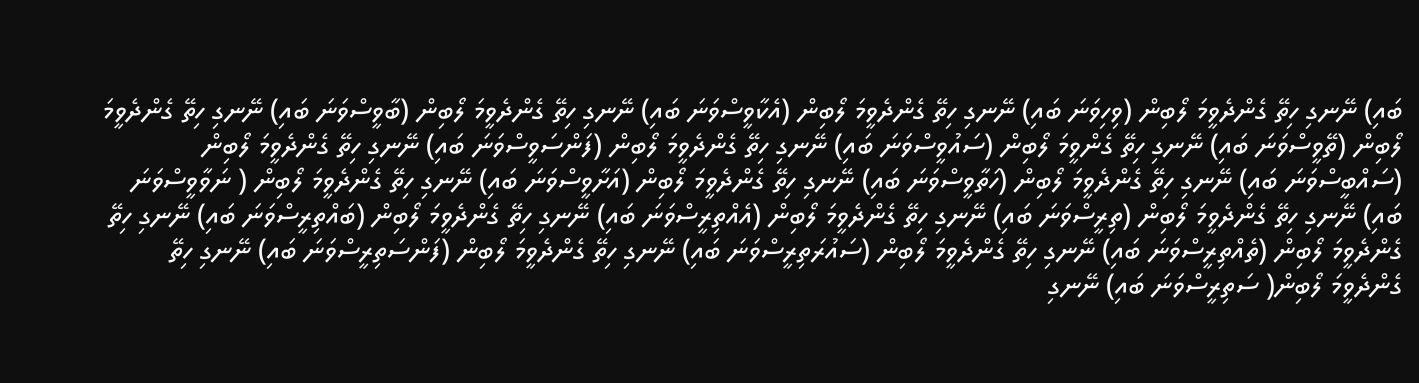ބައި) ނޭނގި ހިތޭ ގެންދެވީމަ ލޯބިން (ވިހިވަނަ ބައި) ނޭނގި ހިތޭ ގެންދެވީމަ ލޯބިން (އެކާވީސްވަނަ ބައި) ނޭނގި ހިތޭ ގެންދެވީމަ ލޯބިން (ބާވީސްވަނަ ބައި) ނޭނގި ހިތޭ ގެންދެވީމަ ލޯބިން (ތޭވީސްވަނަ ބައި) ނޭނގި ހިތޭ ގެންވީމަ ލޯބިން (ސައުވީސްވަނަ ބައި) ނޭނގި ހިތޭ ގެންދެވީމަ ލޯބިން (ފަންސަވީސްވަނަ ބައި) ނޭނގި ހިތޭ ގެންދެވީމަ ލޯބިން (ސައްބީސްވަނަ ބައި) ނޭނގި ހިތޭ ގެންދެވީމަ ލޯބިން (ހަތާވީސްވަނަ ބައި) ނޭނގި ހިތޭ ގެންދެވީމަ ލޯބިން (އަށާވީސްވަނަ ބައި) ނޭނގި ހިތޭ ގެންދެވީމަ ލޯބިން ( ނަވާވީސްވަނަ ބައި) ނޭނގި ހިތޭ ގެންދެވީމަ ލޯބިން (ތިރީސްވަނަ ބައި) ނޭނގި ހިތޭ ގެންދެވީމަ ލޯބިން (އެއްތިރީސްވަނަ ބައި) ނޭނގި ހިތޭ ގެންދެވީމަ ލޯބިން (ބައްތިރީސްވަނަ ބައި) ނޭނގި ހިތޭ ގެންދެވީމަ ލޯބިން (ތެއްތިރީސްވަނަ ބައި) ނޭނގި ހިތޭ ގެންދެވީމަ ލޯބިން (ސައުރަތިރީސްވަނަ ބައި) ނޭނގި ހިތޭ ގެންދެވީމަ ލޯބިން (ފަންސަތިރީސްވަނަ ބައި) ނޭނގި ހިތޭ ގެންދެވީމަ ލޯބިން( ސަތިރީސްވަނަ ބައި) ނޭނގި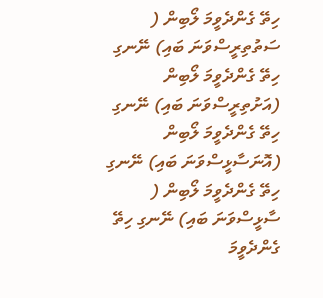ހިތޭ ގެންދެވީމަ ލޯބިން ( ސަތުތިރީސްވަނަ ބައި) ނޭނގި ހިތޭ ގެންދެވީމަ ލޯބިން (އަށުތިރީސްވަނަ ބައި) ނޭނގި ހިތޭ ގެންދެވީމަ ލޯބިން (އޮނަސާޅީސްވަނަ ބައި) ނޭނގި ހިތޭ ގެންދެވީމަ ލޯބިން ( ސާޅީސްވަނަ ބައި) ނޭނގި ހިތޭ ގެންދެވީމަ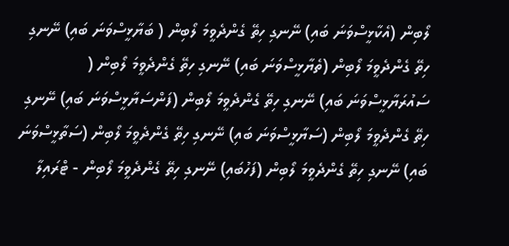ލޯބިން (އެކާޅީސްވަނަ ބައި) ނޭނގި ހިތޭ ގެންދެވީމަ ލޯބިން ( ބަޔާޅީސްވަނަ ބައި) ނޭނގި ހިތޭ ގެންދެވީމަ ލޯބިން (ތެޔާޅީސްވަނަ ބައި) ނޭނގި ހިތޭ ގެންދެވީމަ ލޯބިން ( ސައުރަޔާޅީސްވަނަ ބައި) ނޭނގި ހިތޭ ގެންދެވީމަ ލޯބިން (ފަންސަޔާޅީސްވަނަ ބައި) ނޭނގި ހިތޭ ގެންދެވީމަ ލޯބިން (ސަޔާޅީސްވަނަ ބައި) ނޭނގި ހިތޭ ގެންދެވީމަ ލޯބިން (ސަތާޅީސްވަނަ ބައި) ނޭނގި ހިތޭ ގެންދެވީމަ ލޯބިން (ފަހުބައި) ނޭނގި ހިތޭ ގެންދެވީމަ ލޯބިން - ޓްރައިލާ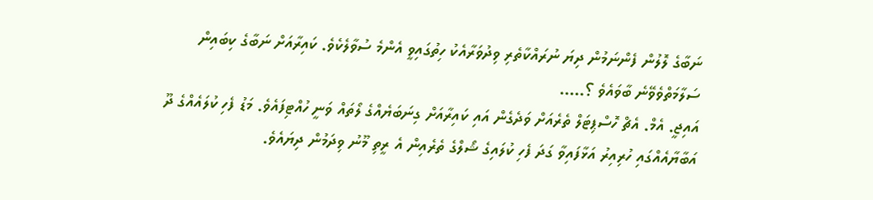ނަބާގެ ލޮލުން ފެންނަމުން ދިޔަ ނުރައްކާތެރި ވިދުވަރާއެކު ހިތުގައިވީ އެންމެ ސުވާލެކެވެ. ކައިރާއަށް ނަބާގެ ކިބައިން ސަލާމަތްވެވޭނެ ބާވައެވެ ؟.....
އައިޖީ. އެމް. އެޗް ހޮސްޕިޓަލް ތެރެއަށް ވަދެގެން އައި ކައިރާއަށް ގިނަބަޔެއްގެ ލޯތައް ވަނީ ހުއްޓިފައެވެ. މަޑު ފެހި ކުލައެއްގެ ދޫ އަބާޔާއެއްގައި ހުރިއިރު އަޅާފައިވާ ގަދަ ފެހި ކުލައިގެ ޝޯލްގެ ތެރެއިން އެ ރީތި މޫނު ވިދަމުން ދިޔައެވެ.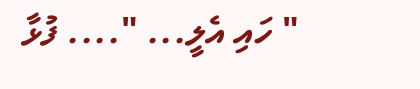" ހައި އެލީ... ".... ފުޅާ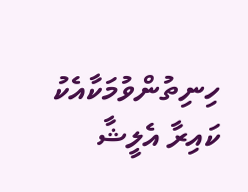ހިނިތުންވުމަކާއެކު ކައިރާ އެލީޝާ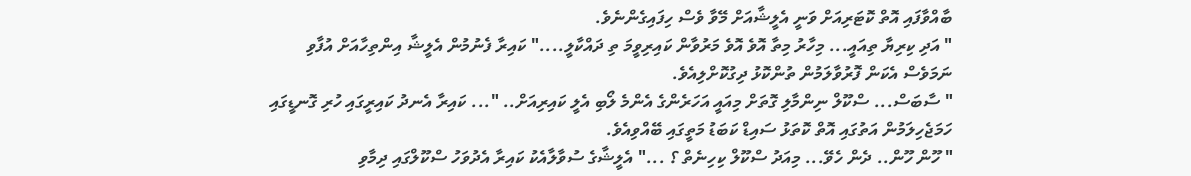ބާއްވާފައި އޮތް ކޮޓަރިއަށް ވަނީ އެލީޝާއަށް މޭވާ ވެސް ހިފައިގެންނެވެ.
" އަދި ކިރިޔާ ތިއައީ... މިހާރު މިތާ އޮވެ އޮވެ މަރުވާން ކައިރިވީމަ ތި ދައްކާލީ...." ކައިރާ ފެނުމުން އެލީޝާ އިންތިހާއަށް އުފާވި ނަމަވެސް އެކަން ފޮރުވާލަމުން ތުންކޮޅު ދިގުކޮށްލިއެވެ.
" ސާބަސް... ސްކޫލް ނިންމާލި ގޮތަށް މިއައީ އަހަރެންގެ އެންމެ ލޯބި އެލީ ކައިރިއަށް.. "... ކައިރާ އެނދު ކައިރީގައި ހުރި ގޮނޑީގައި ހަމަޖެހިލަމުން އަތުގައި އޮތް ކޮތަޅު ސައިޑް ކަބަޑު މަތީގައި ބޭއްވިއެވެ.
" ހޫން ހޫން.. ދެން ހެވޭ... މިއަދު ސްކޫލް ކިހިނެތް ؟ ..." އެލީޝާގެ ސުވާލާއެކު ކައިރާ އެދުވަހު ސްކޫލްގައި ދިމާވި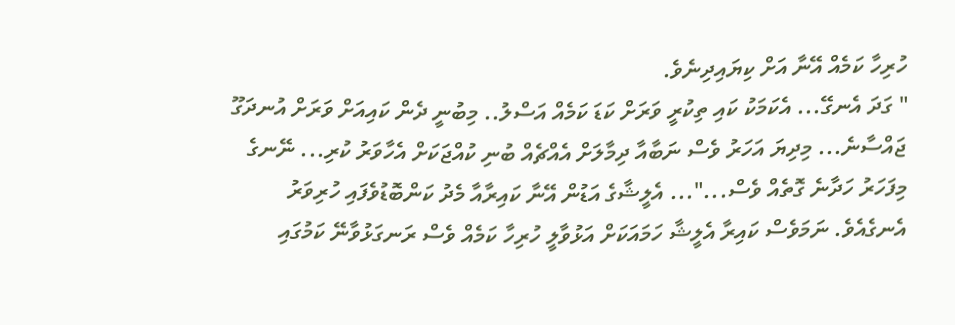ހުރިހާ ކަމެއް އޭނާ އަށް ކިޔައިދިނެވެ.
" ގަދަ އެނގޭ... އެކަމަކު ކައި ތިކުރީ ވަރަށް ކަޑަ ކަމެއް އަސްލު.. މިބުނީ ދެން ކައިއަށް ވަރަށް އުނދަގޫ ޖައްސާނެ... މިދިޔަ އަހަރު ވެސް ނަބާއާ ދިމާލަށް އެއްޗެއް ބުނި ކުއްޖަކަށް އެހާވަރު ކުރި... ނޭނގެ މިފަހަރު ހަދާނެ ގޮތެއް ވެސް..."... އެލީޝާގެ އަޑުން އޭނާ ކައިރާއާ މެދު ކަންބޮޑުވެފައި ހުރިވަރު އެނގެއެވެ. ނަމަވެސް ކައިރާ އެލީޝާ ހަމައަކަށް އަޅުވާލީ ހުރިހާ ކަމެއް ވެސް ރަނގަޅުވާނޭ ކަމުގައި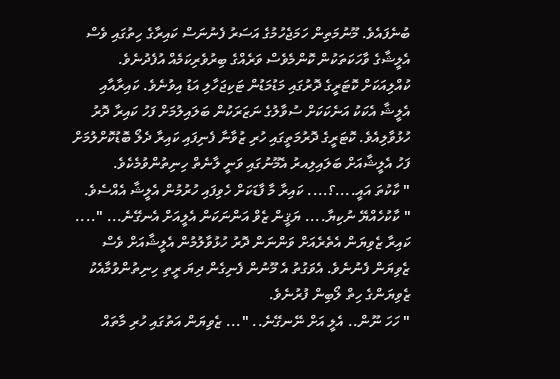ބުނެފައެވެ. މޫނުމަތިން ހަމަޖެހުމުގެ އަސަރު ފެނުނަސް ކައިރާގެ ހިތުގައި ވެސް އެލީޝާގެ ވާހަކަތަކުން ކޮންމެވެސް ވަރެއްގެ ބިރުވެރިކަމެއް އުފެދުނެވެ.
ކުއްލިއަކަށް ކޮޓަރީގެ ދޮރުގައި މަޑުމަޑުން ޓަކިޖަހާލި އަޑު އިވުނެވެ. ކައިރާއާއި އެލީޝާ އެކަކު އަނެކަކަށް ސުވާލުގެ ނަޒަރަކުން ބަލައިލުމަށް ފަހު ކައިރާ ދޮރު ހުޅުވާލިއެވެ. ކޮޓަރީގެ ދޮރުމަތީގައި ހުރި ޒުވާނާ ފެނިފައި ކައިރާ ދެލޯ ބޮޑުކޮށްލުމަށް ފަހު އެލީޝާއަށް ބަލައިލިއރު އެމޫނުގައި ވަނީ ލާނެތް ހިނިތުންވުމެކެވެ.
" ކާކުތަ އައީ....؟.... ކައިރާ މާ ފާޑަކަށް ހެވިފައި ހުރުމުން އެލީޝާ އެއްސެވެ.
" ކާކުހެއްޔޭ ނުކިޔާ.... ޔަޤީން ޒެވް އަންނަކަން އެލީއަށް އެނގޭނެ... ".... ކައިރާ ޒެވިޔަން އެތެރެއަށް ވަންނަން ދޮރު ހުޅުވާލުމުން އެލީޝާއަށް ވެސް ޒެވިޔަން ފެނުނެވެ. އެވަގުތު އެ މޫނުން ފެނިގެން ދިޔަ ރީތި ހިނިތުންވުމާއެކު ޒެވިޔަންގެ ހިތް ލޯބިން ފުރުނެވެ.
" ހަހަ ނޫން.. އެލީ އަށް ނޭނގޭނެ.. "... ޒެވިޔަން އަތުގައި ހުރި މާތައް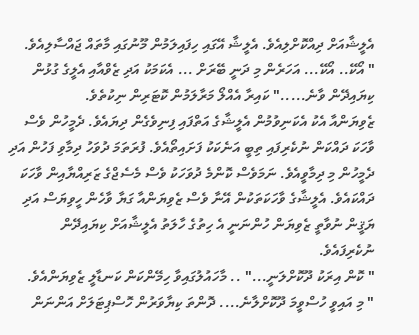އެލީޝާއަށް ދިއްކޮށްލިއެވެ. އެލީޝާ އޭގައި ހިފައިލަމުން މޫނުގައި މާތައް ޖައްސާލިއެވެ.
" އޯކޭ.. އޯކޭ... އަހަރެން މި ދަނީ ބޭރަށް ... އެކަމަކު އަދި ޒެވްއާއި އެލީގެ ގުޅުން ކިޔައިދޭން ވާނެ....." ކައިރާ އެއްލޯ މަރާލަމުން ކޮޓަރިން ނިކުތެވެ.
ޒެވިޔަންއާ އެކު އެކަނިވުމުން އެލީޝާގެ އަތްފައި ފިނިވެގެން ދިޔައެވެ. ދެމީހުން ވެސް ވާހަކަ ދައްކަން ނުކެރިފައި ތިބީ އަނެކަކު ފަށައިތޯއެވެ. ފުރަތަމަ ދުވަހު ދިމާވި ފަހުން އަދި ދެމީހުން މި ދިމާވީއެވެ. ނަމަވެސް ކޮންމެ ދުވަހަކު ވެސް މެސެޖްގެ ޒަރިއްޔާއިން ވާހަކަ ދައްކައެވެ. އެލީޝާގެ ވާހަކަތަކުން އޭނާ ވެސް ޒެވިޔަންއާ ގަޔާ ވާހެން ހީވިޔަސް އަދި ޔަޤީން ނުވާތީ ޒެވިޔަން ހުންނަނީ އެ ހިތުގެ ހާލަތު އެލީޝާއަށް ކިޔައިދޭން ނުކެރިފައެވެ.
" ކޮން އިރަކު ދޫކޮށްލަނީ..." .. މާހައުލުގައިވާ ހިމޭންކަން ކަނޑާލީ ޒެވިޔަންއެވެ.
" މި އައިވީ ހުސްވީމަ ދޫކޮށްލާނެ.... ދޮންތަ ކިޔާވަރުން ހޮސްޕިޓަލަށް އަންނަން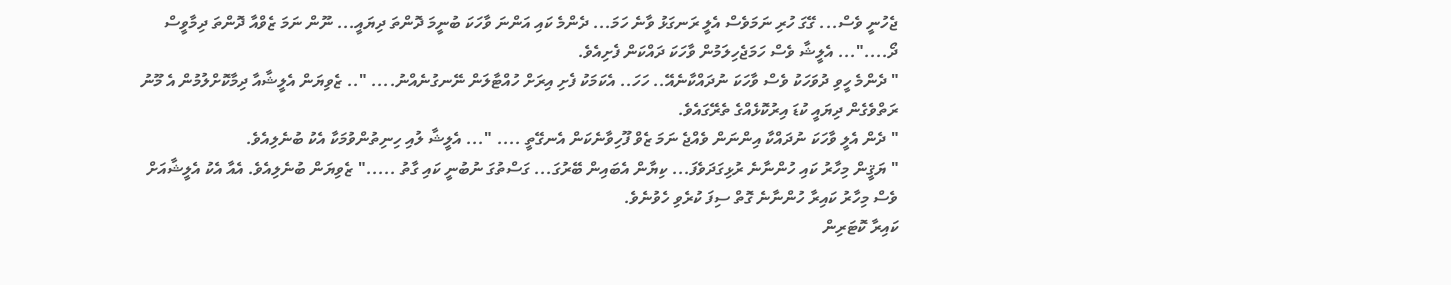ޖެހުނީ ވެސް... ގޭގަ ހުރި ނަމަވެސް އެލީ ރަނގަޅު ވާނެ ހަމަ... ދެންމެ ކައި އަންނަ ވާހަކަ ބުނީމަ ދޮންތަ ދިޔައީ... ނޫން ނަމަ ޒެވްއާ ދޮންތަ ދިމާވީސް ދޯ...."... އެލީޝާ ވެސް ހަމަޖެހިލަމުން ވާހަކަ ދައްކަން ފެށިއެވެ.
" ދެންމެ ހީވި ދުވަހަކު ވެސް ވާހަކަ ނުދައްކާނެއޭ.. ހަހަ.. އެކަމަކު ފެށި އިރަށް ހުއްޓާލަން ނޭނގުނެއްނު.... ".. ޒެވިޔަން އެލީޝާއާ ދިމާކޮށްލުމުން އެ މޫނު ރަތްވެގެން ދިޔައީ ކުޑަ އިރުކޮޅެއްގެ ތެރޭގައެވެ.
" ދެން އެލީ ވާހަކަ ނުދައްކާ އިންނަން ވެއްޖެ ނަމަ ޒެވް ފޫހިވާނެކަން އެނގޭތީ .... "... އެލީޝާ ލުއި ހިނިތުންވުމަކާ އެކު ބުނެލިއެވެ.
" ޔަޤީން މިހާރު ކައި ހުންނާނެ ރުޅިގަދަވެފަ... ކިޔާން އެބައިން ބޭރުގަ... ގަސްތުގަ ނުބުނީ ކައި ގާތު ....." ޒެވިޔަން ބުނެލިއެވެ. އެއާ އެކު އެލީޝާއަށް ވެސް މިހާރު ކައިރާ ހުންނާނެ ގޮތް ސިފަ ކުރެވި ހެވުނެވެ.
ކައިރާ ކޮޓަރިން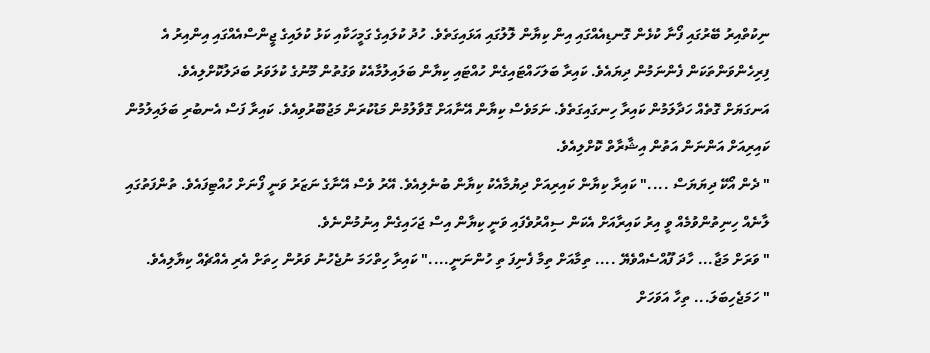ނިކުތްއިރު ބޭރުގައި ފޯނާ ކުޅެން ގޮނޑިއެއްގައި އިން ކިޔާން ލޮލުގައި އަޅައިގަތެވެ. ހުދު ކުލައިގެ ގަމީހަކާއި ކަޅު ކުލައިގެ ޖީންސްއެއްގައި އިންއިރު އެ ފިރިހެންވަންތަކަން ފެންނަމުން ދިޔައެވެ. ކައިރާ ބަލަހައްޓައިގެން ހުއްޓައި ކިޔާން ބަލައިލުމާއެކު ވަގުތުން މޫނުގެ ކުލަވަރު ބަދަލުކޮށްލިއެވެ.
އަނގަޔަށް ގޮތެއް ހަދާލަމުން ކައިރާ ހިނގައިގަތެވެ. ނަމަވެސް ކިޔާން އޭނާއަށް ގޮވާލުމުން މަޑުކުރަން މަޖުބޫރުވިއެވެ. ކައިރާ ފަސް އެނބުރި ބަލައިލުމުން ކައިރިއަށް އަންނަން އަތުން އިޝާރާތް ކޮށްލިއެވެ.
" ދެން އޯކޭ ދިޔަޔަސް ...." ކައިރާ ކިޔާން ކައިރިއަށް ދިޔުމާއެކު ކިޔާން ބުނެލިއެވެ. އޭރު ވެސް އޭނާގެ ނަޒަރު ވަނީ ފޯނަށް ހުއްޓިފައެވެ. ތުންފަތުގައި ލާނެއް ހިނިތުންވުމެއް ވީ އިރު ކައިރާއަށް އެކަން ސިއްރުވެފައި ވަނީ ކިޔާން އިސް ޖަހައިގެން އިނުމުންނެވެ.
" ވަރަށް މަޖާ... ހާދަ ފޫއްސެއްވެޔޭ .... ތިމާއަށް ތިމާ ފެނިފަ ތި ހުންނަނީ...." ކައިރާ ހިތްހަމަ ނުޖެހުނު ވަރުން ހިތަށް އެރި އެއްޗެއް ކިޔާލިއެވެ.
" ހަމަޖެހިބަލަ... ތިހާ އަވަހަށް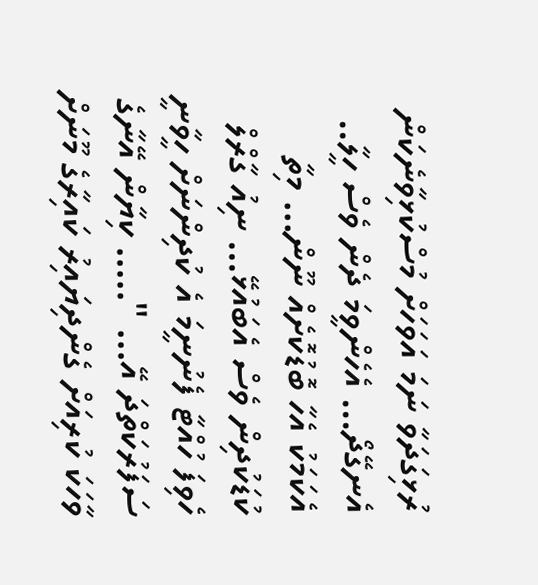ރުޅިގަދަވާ ނަމަ އަވަހަށް މުސްކުޅިވާނެކަން އެނގޭދޯ... އެހެންވީމަ ދެން ވެސް ހީލާ.. އެކަމަކު އެހާ ބޮޑުކޮށެއް ނޫން... މިތާ ކުޑަކުދިން ވެސް އެބައުޅޭ... ނިއު ގާރްލް ހެވިފަ ހުއްޓާ ފެނުނީމަ އެ ކުދިންނަށް ހީވާނީ ސަފަރުކަތްދަ އޭ... "..... ކިޔާން އޭނާގެ ވާހަކަ ކުރިއަށް ގެންދިޔައިރު ކައިރާގެ މޫނަށް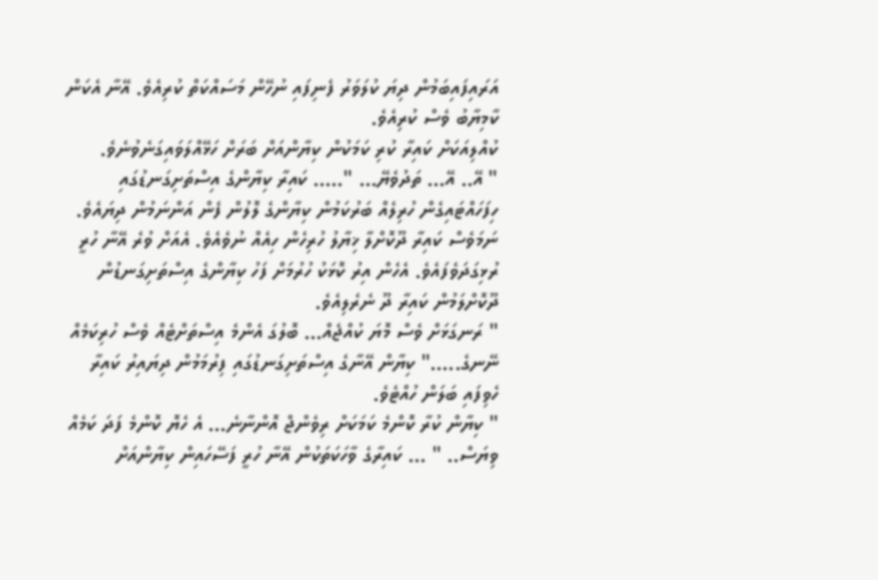އަރައިފައިބަމުން ދިޔަ ކުލަވަރު ފެނިފައި ނުހޭން މަސައްކަތް ކުރިއެވެ. އޭނާ އެކަން ކާމިޔާބު ވެސް ކުރިއެވެ.
ކުއްލިއަކަށް ކައިރާ ކުރި ކަމަކުން ކިޔާންއަށް ބަރަށް ހަޅޭއްލަވައިގަނެވުނެވެ.
" އޭ.. އޭ... ތަދުވެޔޭ... "..... ކައިރާ ކިޔާންގެ އިސްތަށިގަނޑުގައި ހިފަހައްޓައިގެން ހުރިލެއް ބަރުކަމުން ކިޔާންގެ ލޮލުން ފެން އަންނަމުން ދިޔައެވެ. ނަމަވެސް ކައިރާ ދޫކޮށްލާ ޚިޔާލު ހުރިހެން ހިއެއް ނުވެއެވެ. އެއަށް ވުރެ އޭނާ ހުރީ ރުޅިގަދަވެފައެވެ. އެހެން އިރު ކޮޅަކު ހުރުމަށް ފަހު ކިޔާންގެ އިސްތަށިގަނޑުން ދޫކޮށްލަމުން ކައިރާ ދޫ ނެރެލިއެވެ.
" ރަނގަޅަށް ވެސް މޮޔަ ކުއްޖެއް... ބޮލުގަ އެންމެ އިސްތަށްޓެއް ވެސް ހުރިކަމެއް ނޭނގެ....." ކިޔާން އޭނާގެ އިސްތަށިގަނޑުގައި ފިރުމަމުން ދިޔައިރު ކައިރާ ހެވިފައި ބަލަން ހުއްޓެވެ.
" ކިޔާން ކުރާ ކޮންމެ ކަމަކަށް ރިވެންޖް އޮންނާނެ... އެ ހެޔޮ ކޮންމެ ފަދަ ކަމެއް ވިޔަސް.. " ... ކައިރާގެ ވާހަކަތަކުން އޭނާ ހުރީ ފަސޭހައިން ކިޔާންއަށް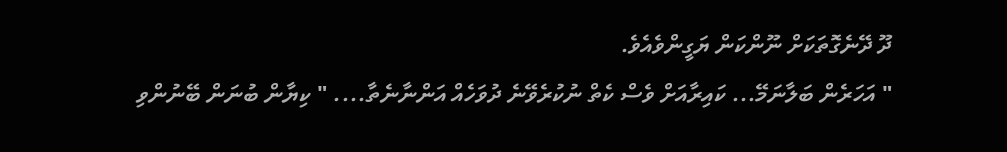ދޫ ދޭނެގޮތަކަށް ނޫންކަން ޔަގީންވެއެވެ.
" އަހަރެން ބަލާނަމޭ... ކައިރާއަށް ވެސް ކެތް ނުކުރެވޭނެ ދުވަހެއް އަންނާނެތާ.... " ކިޔާން ބުނަން ބޭނުންވި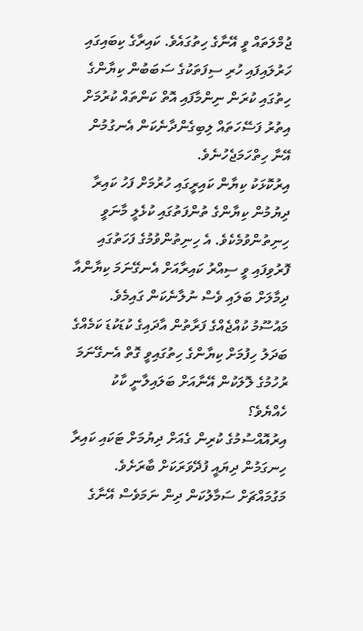ޖުމްލަތައް ވީ އޭނާގެ ހިތުގައެވެ. ކައިރާގެ ކިބައިގައި ހަރުލައިފައި ހުރި ސިފަތަކުގެ ސަބަބުން ކިޔާންގެ ހިތުގައި ކުރަން ނިންމާފައި އޮތް ކަންތައް ކުރުމަށް އިތުރު ފަސޭހަތައް ލިބިގެންދާނެކަން އެނގުމުން އޭނާ ހިތްހަމަޖެހުނެވެ.
އިރުކޮޅަކު ކިޔާން ކައިރީގައި ހުރުމަށް ފަހު ކައިރާ ދިޔުމުން ކިޔާންގެ ތުންފަތުގައި ކުޅެލީ މާނަވީ ހިނިތުންވުމެކެވެ. އެ ހިނިތުންވުމުގެ ފަހަތުގައި ފޮރުވިފައި ވީ ސިއްރު ކައިރާއަށް އެނގޭނަމަ ކިޔާންއާ ދިމާލަށް ބަލައި ވެސް ނުލާނެކަން ގައިމެވެ. މައުސޫމު ކުއްޖެއްގެ ފަރާތުން އާދައިގެ ކުޑަކުޑަ ކަމެއްގެ ބަދަލު ހިފުމަށް ކިޔާންގެ ހިތުގައިވީ ގޮތް އެނގޭނަމަ ރުހުމުގެ ލޮލަކުން އޭނާއަށް ބަލައިލާނީ ކާކު ހެއްޔެވެ؟
އިރުއޮއްސުމުގެ ކުރިން ގެއަށް ދިޔުމަށް ޓަކައި ކައިރާ ހިނގަމުން ދިޔައީ ފުދޭވަރަކަށް ބާރަށެވެ. މަގުމައްޗަށް ސަމާލުކަން ދިން ނަމަވެސް އޭނާގެ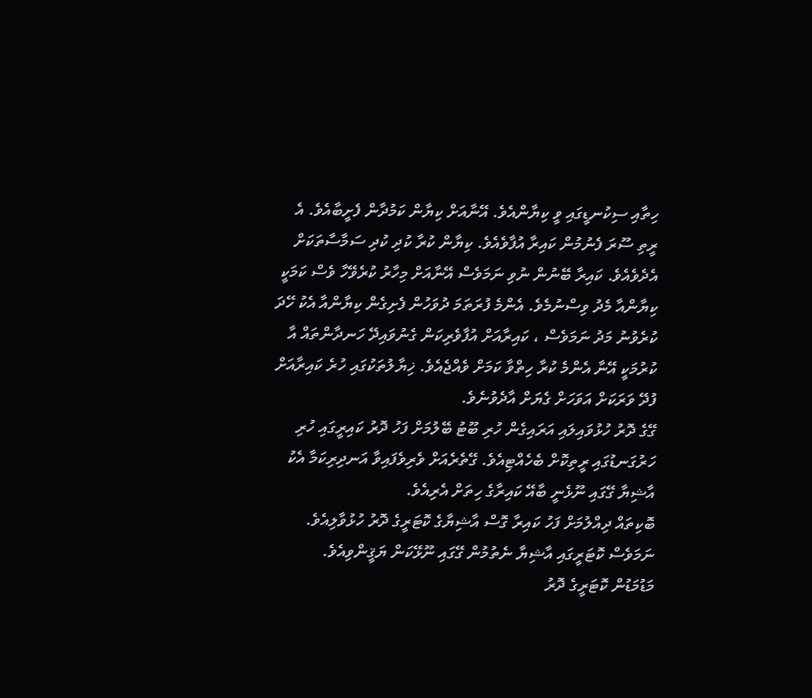ހިތާއި ސިކުނޑީގައި ވީ ކިޔާންއެވެ. އޭނާއަށް ކިޔާން ކަމުދާން ފެށީބާއެވެ. އެ ރީތި ސޫރަ ފެނުމުން ކައިރާ އުފާވެއެވެ. ކިޔާން ކުރާ ކުދި ކުދި ސަމާސާތަކަށް އެދެވެއެވެ. ކައިރާ ބޭނުން ނުވި ނަމަވެސް އޭނާއަށް މިހާރު ކުރެވޭހާ ވެސް ކަމަކީ ކިޔާންއާ މެދު ވިސްނުމެވެ. އެންމެ ފުރަތަމަ ދުވަހުން ފެށިގެން ކިޔާންއާ އެކު ހޭދަ ކުރެވުނު މަދު ނަމަވެސް ، ކައިރާއަށް އުފާވެރިކަން ގެނުވައިދޭ ހަނދާންތައް އާ ކުރުމަކީ އޭނާ އެންމެ ކުރާ ހިތްވާ ކަމަށް ވެއްޖެއެވެ. ޚިޔާލުތަކުގައި ހުރެ ކައިރާއަށް ފުދޭ ވަރަކަށް އަވަހަށް ގެޔަށް އާދެވުނެވެ.
ގޭގެ ދޮރު ހުޅުވައިލައި އަރައިގެން ހުރި ބޫޓު ބޭލުމަށް ފަހު ދޮރު ކައިރީގައި ހުރި ހަރުގަނޑުގައި ރީތިކޮށް ބެހެއްޓިއެވެ. ގޭތެރެއަށް ވެރިވެފައިވާ އަނދިރިކަމާ އެކު އާޝިޔާ ގޭގައި ނޫޅެނީ ބާއޭ ކައިރާގެ ހިތަށް އެރިއެވެ.
ބޮކިތައް ދިއްލުމަށް ފަހު ކައިރާ ގޮސް އާޝިޔާގެ ކޮޓަރީގެ ދޮރު ހުޅުވާލިއެވެ. ނަމަވެސް ކޮޓަރީގައި އާޝިޔާ ނެތުމުން ގޭގައި ނޫޅޭކަން ޔަޤީންވިއެވެ.
މަޑުމަޑުން ކޮޓަރީގެ ދޮރު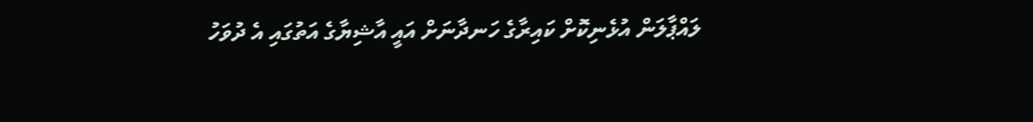ލައްޕާލަން އުޅެނިކޮށް ކައިރާގެ ހަނދާނަށް އައީ އާޝިޔާގެ އަތުގައި އެ ދުވަހު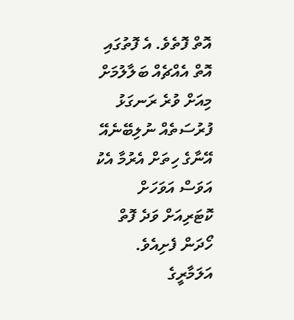އޮތް ފޮތެވެ. އެ ފޮތުގައި އޮތް އެއްޗެއް ބަލާލުމަށް މިއަށް ވުރެ ރަނގަޅު ފުރުސަތެއް ނުލިބޭނެއޭ އޭނާގެ ހިތަށް އެރުމާ އެކު އަވަސް އަވަހަށް ކޮޓަރިއަށް ވަދެ ފޮތް ހޯދަން ފެށިއެވެ. އަލަމާރީގެ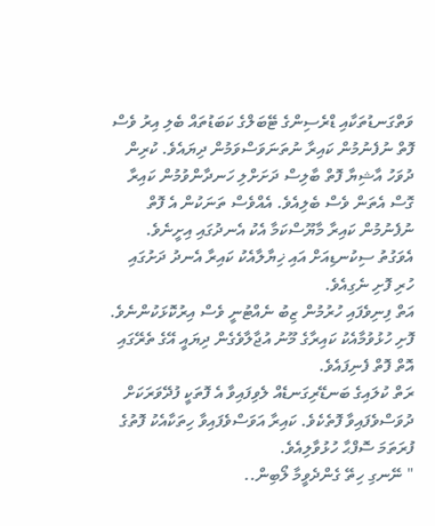ވަތްގަނޑުތަކާއި ޑްރެސިންގެ ޓޭބަލްގެ ކަބަޑުތައް ބެލި އިރު ވެސް ފޮތް ނުފެނުމުން ކައިރާ ނުތަނަވަސްވަމުން ދިޔައެވެ. ކުރިން ދުވަހު އާޝިޔާ ފޮތް ބާލިސް ދަށަށްލި ހަނދާންވުމުން ކައިރާ ގޮސް އެތަން ވެސް ބެލިއެވެ. އެއްވެސް ތަނަކުން އެ ފޮތް ނުފެނުމުން ކައިރާ މާޔޫސްކަމާ އެކު އެނދުގައި އިށީނެވެ. އެވަގުތު ސިކުނޑިއަށް އައި ޚިޔާލާއެކު ކައިރާ އެނދު ދަށުގައި ހުރި ފޮށި ނެގިއެވެ.
އަތް ފިނިވެފައި ހުރުމުން ޒިބު ނެއްޓުނީ ވެސް އިރުކޮޅަކުންނެވެ. ފޮށި ހުޅުވުމާއެކު ކައިރާގެ މޫނު އުޖާލާވެގެން ދިޔައީ އޭގެ ތެރޭގައި އޮތް ފޮތް ފެނިފައެވެ.
ރަތް ކުލައިގެ ބަނޑޭރިގަނޑެއް ލެވިފައިވާ އެ ފޮތަކީ ފުދޭވަރަކަށް ދުވަސްވެފައިވާ ފޮތެކެވެ. ކައިރާ އަވަސްވެފައިވާ ހިތަކާއެކު ފޮތުގެ ފުރަތަމަ ސޮފްޙާ ހުޅުވާލިއެވެ.
" ނޭނގި ހިތޭ ގެންދެވީމާ ލޯބިން..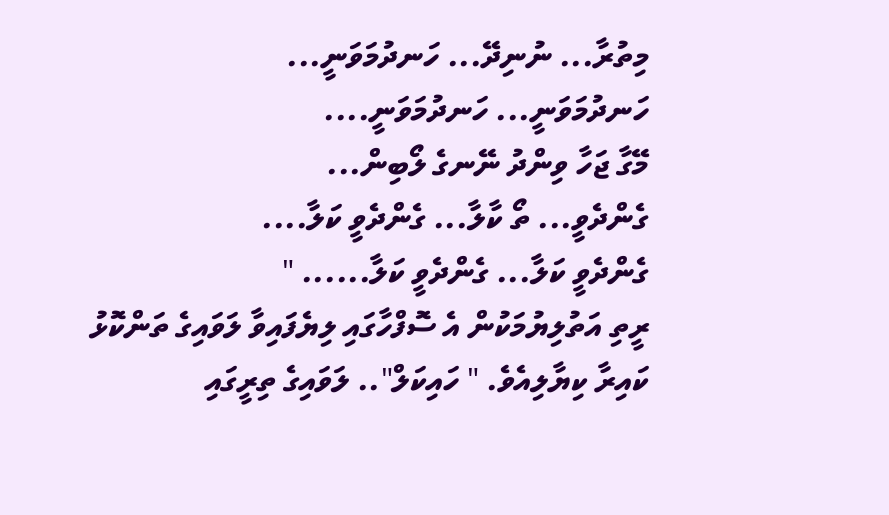މިތުރާ... ނުނިދޭ... ހަނދުމަވަނީ...
ހަނދުމަވަނީ... ހަނދުމަވަނީ....
މޭގާ ޖަހާ ވިންދު ނޭނގެ ލޯބިން...
ގެންދެވީ... ތޯ ކާލާ... ގެންދެވީ ކަލާ....
ގެންދެވީ ކަލާ... ގެންދެވީ ކަލާ...... "
ރީތި އަތުލިޔުމަކުން އެ ސޮފްހާގައި ލިޔެފައިވާ ލަވައިގެ ތަންކޮޅު ކައިރާ ކިޔާލިއެވެ. " ހައިކަލް".. ލަވައިގެ ތިރީގައި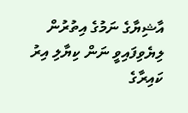އާޝިޔާގެ ނަމުގެ އިތުރުން ލިޔެވިފައިވީ ނަން ކިޔާލި އިރު ކައިރާގެ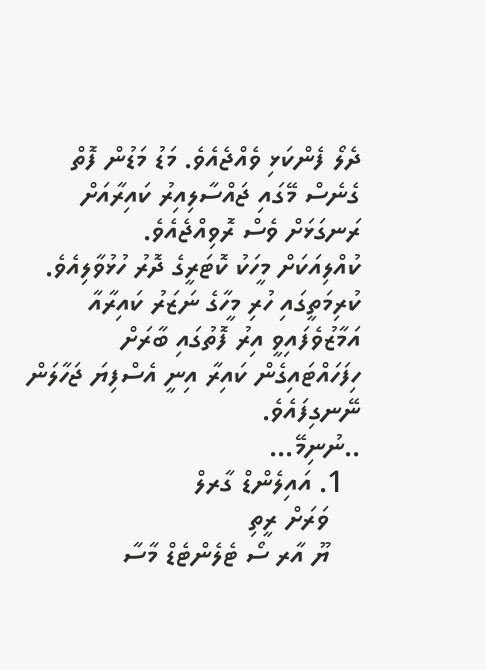ދެލޯ ފެންކަޅި ވެއްޖެއެވެ. މަޑު މަޑުން ފޮތް ގެނެސް މޭގައި ޖައްސާލިއިރު ކައިރާއަށް ރަނގަޅަށް ވެސް ރޮވިއްޖެއެވެ.
ކުއްލިއަކަށް މީހަކު ކޮޓަރީގެ ދޮރު ހުޅުވާލިއެވެ. ކުރިމަތީގައި ހުރި މީހާގެ ނަޒަރު ކައިރާއާ އަމާޒުވެފައިވީ އިރު ފޮތުގައި ބާރަށް ހިފަހައްޓައިގެން ކައިރާ އިނީ އެސްފިޔަ ޖަހާލަން ނޭނގިފައެވެ.
..ނުނިމޭ...
  1. އައިލެންޑް ގާރލް
    ވަރަށް ރީތި
    ޔޫ އާރ ސޯ ޓެލެންޓެޑް މާސާ